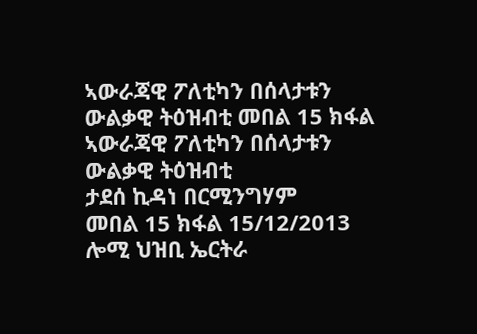ኣውራጃዊ ፖለቲካን በሰላታቱን ውልቃዊ ትዕዝብቲ መበል 15 ክፋል
ኣውራጃዊ ፖለቲካን በሰላታቱን
ውልቃዊ ትዕዝብቲ
ታደሰ ኪዳነ በርሚንግሃም
መበል 15 ክፋል 15/12/2013
ሎሚ ህዝቢ ኤርትራ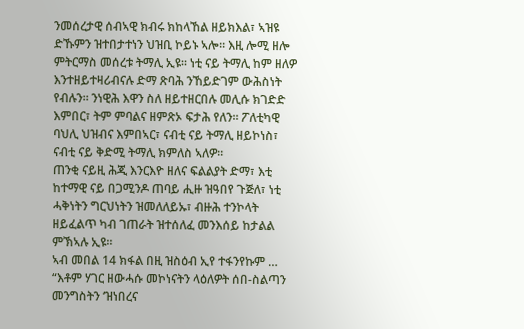ንመሰረታዊ ሰብኣዊ ክብሩ ክከላኸል ዘይክእል፣ ኣዝዩ ድኹምን ዝተበታተነን ህዝቢ ኮይኑ ኣሎ። እዚ ሎሚ ዘሎ ምትርማስ መሰረቱ ትማሊ ኢዩ። ነቲ ናይ ትማሊ ከም ዘለዎ እንተዘይተዛሪብናሉ ድማ ጽባሕ ንኸይድገም ውሕስነት የብሉን። ንነዊሕ እዋን ስለ ዘይተዘርበሉ መሊሱ ክገድድ እምበር፣ ትም ምባልና ዘምጽኦ ፍታሕ የለን። ፖለቲካዊ ባህሊ ህዝብና እምበኣር፣ ናብቲ ናይ ትማሊ ዘይኮነስ፣ ናብቲ ናይ ቅድሚ ትማሊ ክምለስ ኣለዎ።
ጠንቂ ናይዚ ሕጂ እንርእዮ ዘለና ፍልልያት ድማ፣ እቲ ከተማዊ ናይ በጋሚንዶ ጠባይ ሒዙ ዝዓበየ ጉጅለ፣ ነቲ ሓቅነትን ግርህነትን ዝመለለይኡ፣ ብዙሕ ተንኮላት ዘይፈልጥ ካብ ገጠራት ዝተሰለፈ መንእሰይ ከታልል ምኽኣሉ ኢዩ።
ኣብ መበል 14 ክፋል በዚ ዝስዕብ ኢየ ተፋንየኩም …
“እቶም ሃገር ዘውሓሱ መኮነናትን ላዕለዎት ሰበ-ስልጣን መንግስትን ‘ዝነበረና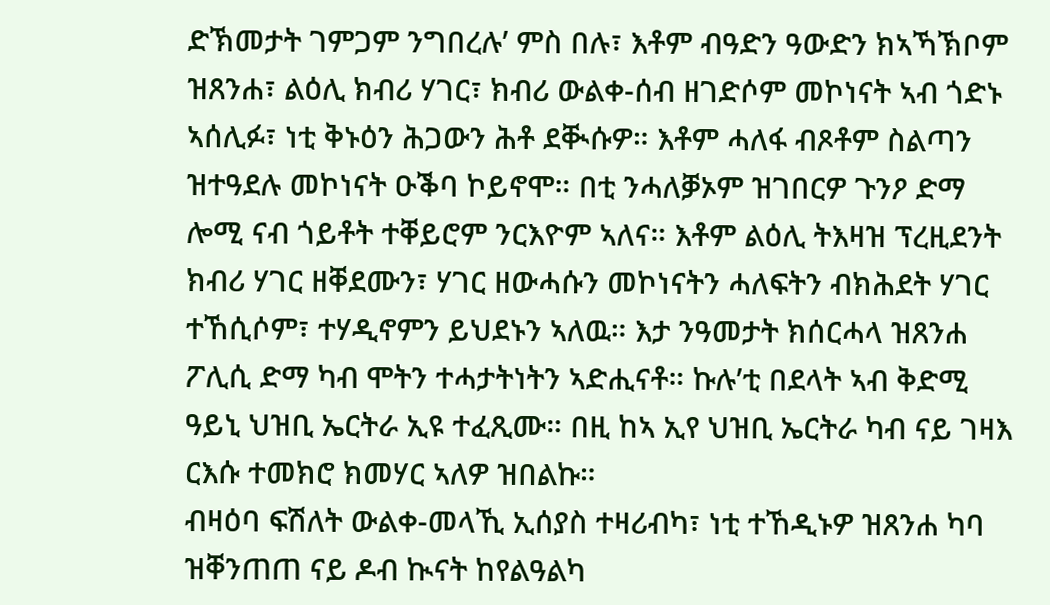ድኽመታት ገምጋም ንግበረሉ’ ምስ በሉ፣ እቶም ብዓድን ዓውድን ክኣኻኽቦም ዝጸንሐ፣ ልዕሊ ክብሪ ሃገር፣ ክብሪ ውልቀ-ሰብ ዘገድሶም መኮነናት ኣብ ጎድኑ ኣሰሊፉ፣ ነቲ ቅኑዕን ሕጋውን ሕቶ ደቚሱዎ። እቶም ሓለፋ ብጾቶም ስልጣን ዝተዓደሉ መኮነናት ዑቕባ ኮይኖሞ። በቲ ንሓለቓኦም ዝገበርዎ ጉንዖ ድማ ሎሚ ናብ ጎይቶት ተቐይሮም ንርእዮም ኣለና። እቶም ልዕሊ ትእዛዝ ፕረዚደንት ክብሪ ሃገር ዘቐደሙን፣ ሃገር ዘውሓሱን መኮነናትን ሓለፍትን ብክሕደት ሃገር ተኸሲሶም፣ ተሃዲኖምን ይህደኑን ኣለዉ። እታ ንዓመታት ክሰርሓላ ዝጸንሐ ፖሊሲ ድማ ካብ ሞትን ተሓታትነትን ኣድሒናቶ። ኩሉ’ቲ በደላት ኣብ ቅድሚ ዓይኒ ህዝቢ ኤርትራ ኢዩ ተፈጺሙ። በዚ ከኣ ኢየ ህዝቢ ኤርትራ ካብ ናይ ገዛእ ርእሱ ተመክሮ ክመሃር ኣለዎ ዝበልኩ።
ብዛዕባ ፍሽለት ውልቀ-መላኺ ኢሰያስ ተዛሪብካ፣ ነቲ ተኸዲኑዎ ዝጸንሐ ካባ ዝቐንጠጠ ናይ ዶብ ኲናት ከየልዓልካ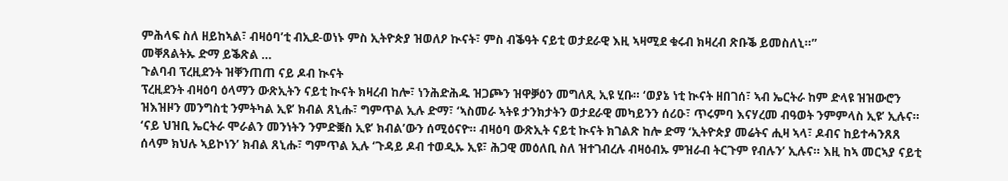ምሕላፍ ስለ ዘይከኣል፣ ብዛዕባ’ቲ ብኢደ-ወነኑ ምስ ኢትዮጵያ ዝወለዖ ኲናት፣ ምስ ብቕዓት ናይቲ ወታደራዊ እዚ ኣዛሚደ ቁሩብ ክዛረብ ጽቡቕ ይመስለኒ።”
መቐጸልትኡ ድማ ይቕጽል …
ጉልባብ ፕረዚደንት ዝቐንጠጠ ናይ ዶብ ኲናት
ፕረዚደንት ብዛዕባ ዕላማን ውጽኢትን ናይቲ ኲናት ክዛረብ ከሎ፣ ነንሕድሕዱ ዝጋጮን ዝዋቓዕን መግለጺ ኢዩ ሂቡ። ‘ወያኔ ነቲ ኲናት ዘበገሰ፣ ኣብ ኤርትራ ከም ድላዩ ዝዝውሮን ዝእዝዞን መንግስቲ ንምትካል ኢዩ’ ክብል ጸኒሑ፣ ግምጥል ኢሉ ድማ፣ ‘ኣስመራ ኣትዩ ታንክታትን ወታደራዊ መካይንን ሰሪዑ፣ ጥሩምባ እናሃረመ ብዓወት ንምምላስ ኢዩ’ ኢሉና። ‘ናይ ህዝቢ ኤርትራ ሞራልን መንነትን ንምድቛስ ኢዩ’ ክብል’ውን ሰሚዕናዮ። ብዛዕባ ውጽኢት ናይቲ ኲናት ክገልጽ ከሎ ድማ ‘ኢትዮጵያ መሬትና ሒዛ ኣላ፣ ዶብና ከይተሓንጸጸ ሰላም ክህሉ ኣይኮነን’ ክብል ጸኒሑ፣ ግምጥል ኢሉ ‘ጉዳይ ዶብ ተወዲኡ ኢዩ፣ ሕጋዊ መዕለቢ ስለ ዝተገብረሉ ብዛዕብኡ ምዝራብ ትርጉም የብሉን’ ኢሉና። እዚ ከኣ መርኣያ ናይቲ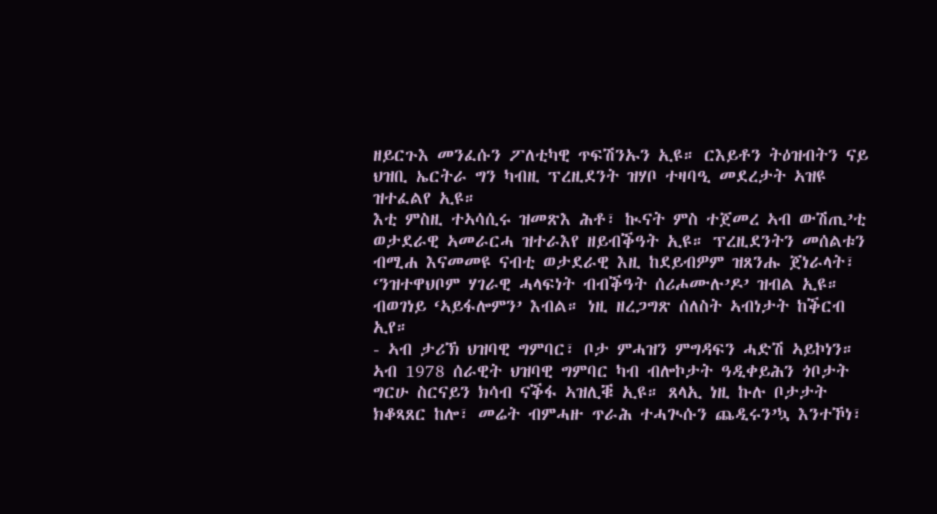ዘይርጉእ መንፈሱን ፖለቲካዊ ጥፍሽንኡን ኢዩ። ርእይቶን ትዕዝብትን ናይ ህዝቢ ኤርትራ ግን ካብዚ ፕረዚደንት ዝሃቦ ተዛባዒ መደረታት ኣዝዩ ዝተፈልየ ኢዩ።
እቲ ምስዚ ተኣሳሲሩ ዝመጽእ ሕቶ፣ ኲናት ምስ ተጀመረ ኣብ ውሽጢ’ቲ ወታደራዊ ኣመራርሓ ዝተራእየ ዘይብቕዓት ኢዩ። ፕረዚደንትን መሰልቱን ብሚሐ እናመመዩ ናብቲ ወታደራዊ እዚ ከደይብዎም ዝጸንሑ ጀነራላት፣ ‘ንዝተዋህቦም ሃገራዊ ሓላፍነት ብብቕዓት ሰሪሖሙሉ’ዶ’ ዝብል ኢዩ። ብወገነይ ‘ኣይፋሎምን’ እብል። ነዚ ዘረጋግጽ ሰለስት ኣብነታት ከቕርብ ኢየ።
- ኣብ ታሪኽ ህዝባዊ ግምባር፣ ቦታ ምሓዝን ምግዳፍን ሓድሽ ኣይኮነን። ኣብ 1978 ሰራዊት ህዝባዊ ግምባር ካብ ብሎኮታት ዓዲቀይሕን ጎቦታት ግርሁ ስርናይን ክሳብ ናቕፋ ኣዝሊቑ ኢዩ። ጸላኢ ነዚ ኩሉ ቦታታት ክቆጻጸር ከሎ፣ መሬት ብምሓዙ ጥራሕ ተሓጒሱን ጨዲሩን’ኳ እንተኾነ፣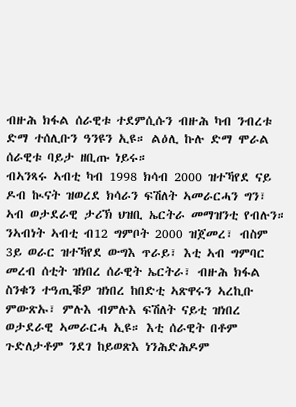ብዙሕ ክፋል ሰራዊቱ ተደምሲሱን ብዙሕ ካብ ንብረቱ ድማ ተሰሊቡን ዓንዩን ኢዩ። ልዕሊ ኩሉ ድማ ሞራል ሰራዊቱ ባይታ ዘቢጡ ነይሩ።
ብኣንጻሩ ኣብቲ ካብ 1998 ክሳብ 2000 ዝተኻየደ ናይ ዶብ ኲናት ዝወረደ ክሳራን ፍሽለት ኣመራርሓን ግን፣ ኣብ ወታደራዊ ታሪኽ ህዝቢ ኤርትራ መማዝንቲ የብሉን። ንኣብነት ኣብቲ ብ12 ግምቦት 2000 ዝጀመረ፣ ብስም 3ይ ወራር ዝተኻየደ ውግእ ጥራይ፣ እቲ ኣብ ግምባር መረብ ሰቲት ዝነበረ ሰራዊት ኤርትራ፣ ብዙሕ ክፋል ስንቁን ተዓጢቑዎ ዝነበረ ከበድቲ ኣጽዋሩን ኣረኪቡ ምውጽኡ፣ ምሉእ ብምሉእ ፍሽለት ናይቲ ዝነበረ ወታደራዊ ኣመራርሓ ኢዩ። እቲ ሰራዊት በቶም ጉድለታቶም ንደገ ከይወጽእ ነንሕድሕዶም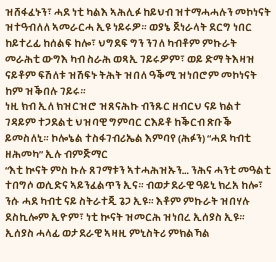ዝሸፋፈኑን፣ ሓደ ነቲ ካልእ ኣሕሊፉ ከይህብ ዝተማሓሓሉን መኮነናት ዝተዓብለለ ኣመራርሓ ኢዩ ነይሩዎ። ወያኔ ጀነራላት ደርግ ነበር ከይተረፊ ከሰልፍ ከሎ፣ ህግደፍ ግን ንገለ ካብቶም ምኩራት መራሕቲ ውግእ ካብ ስራሕ ወጻኢ ገይሩዎም፣ ወይ ድማ ትእዛዝ ናይቶም ፍሽለቱ ዝሽፍኑ ትሕት ዝበለ ዓቕሚ ዝነበሮም መኮነናት ከም ዝቕበሉ ገይሩ።
ነዚ ክብ ኢለ ክዝርዝሮ ዝጸናሕኩ ብንጹር ዘብርህ ናይ ክልተ ገዳይም ተጋደልቲ ህዝባዊ ግምባር ርእይቶ ከቕርብ ጽቡቕ ይመስለኒ። ኮሎኔል ተስፋገብሪኤል እምባየ (ሕፉን) “ሓደ ካብቲ ዘሕመካ” ኢሉ ብምጅማር
“እቲ ኲናት ምስ ኩሉ ጸገማቱን ኣተሓሕዝኡን… ንሕና ሓንቲ መዓልቲ ተበግሶ ወሲድና ኣይንፈልጥን ኢና። ብወታደራዊ ዓይኒ ክረአ ከሎ፣ ንሱ ሓደ ካብቲ ናይ ስትራተጂ ጌጋ ኢዩ። እቶም ምኩራት ዝበሃሉ ደስኪሎም ኢዮም፣ ነቲ ኲናት ዝመርሕ ዝነበረ ኢሰያስ ኢዩ። ኢሰያስ ሓላፊ ወታደራዊ ኣዛዚ ምኒስትሪ ምክልኻል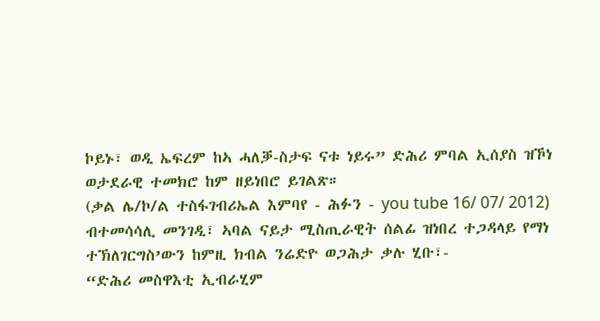ኮይኑ፣ ወዲ ኤፍረም ከኣ ሓለቓ-ስታፍ ናቱ ነይሩ” ድሕሪ ምባል ኢሰያስ ዝኾነ ወታደራዊ ተመክሮ ከም ዘይነበሮ ይገልጽ።
(ቃል ሌ/ኮ/ል ተስፋገብሪኤል እምባየ - ሕፉን - you tube 16/ 07/ 2012)
ብተመሳሳሊ መንገዲ፣ ኣባል ናይታ ሚስጢራዊት ሰልፊ ዝነበረ ተጋዳላይ የማነ ተኽለገርግስ’ውን ከምዚ ክብል ንሬድዮ ወጋሕታ ቃሉ ሂቡ፣-
“ድሕሪ መስዋእቲ ኢብራሂም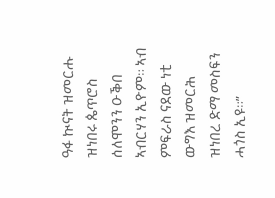ዓፋ ኲናት ዝመርሑ ዝነበሩ ጴጥሮስ ሰለሞንን ዑቕበ ኣብርሃን ኢዮም። ኣብ ምፍራስ ናደው ነቲ ውግእ ዝመርሕ ዝነበረ ድማ መስፍን ሓጎስ ኢዩ።”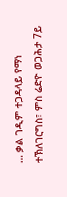… ቃል ገዲም ተጋዳላይ የማነ ተኽለገርግስ፣ ምስ ሬድዮ ወጋሕታ 7ይ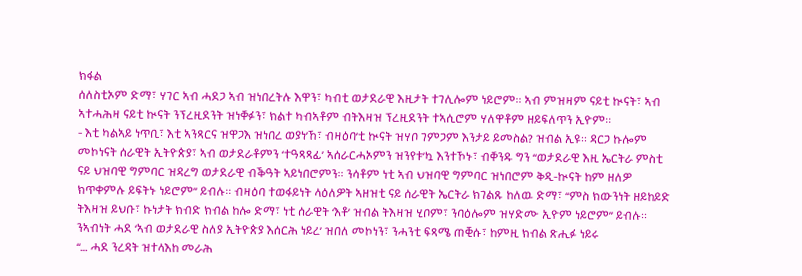ክፋል
ሰለስቲኦም ድማ፣ ሃገር ኣብ ሓደጋ ኣብ ዝነበረትሉ እዋን፣ ካብቲ ወታደራዊ እዚታት ተገሊሎም ነይሮም። ኣብ ምዝዛም ናይቲ ኲናት፣ ኣብ ኣተሓሕዛ ናይቲ ኲናት ንፕረዚደንት ዝነቐፉን፣ ክልተ ካብኣቶም ብትእዛዝ ፕረዚደንት ተኣሲሮም ሃለዋቶም ዘይፍለጥን ኢዮም።
- እቲ ካልኣይ ነጥቢ፣ እቲ ኣንጻርና ዝዋጋእ ዝነበረ ወያነ’ኸ፣ ብዛዕባ’ቲ ኲናት ዝሃቦ ገምጋም እንታይ ይመስል? ዝብል ኢዩ። ዳርጋ ኩሎም መኮነናት ሰራዊት ኢትዮጵያ፣ ኣብ ወታደራቶምን ‘ተዓጻጻፊ’ ኣሰራርሓኦምን ዝንየቱ’ኳ እንተኾኑ፣ ብቐንዱ ግን “ወታደራዊ እዚ ኤርትራ ምስቲ ናይ ህዝባዊ ግምባር ዝዳረግ ወታደራዊ ብቕዓት ኣይነበሮምን። ንሳቶም ነቲ ኣብ ህዝባዊ ግምባር ዝነበሮም ቅዲ-ኲናት ከም ዘለዎ ክጥቀምሉ ይፍትኑ ነይሮም” ይብሉ። ብዛዕባ ተወፋይነት ላዕለዎት ኣዘዝቲ ናይ ሰራዊት ኤርትራ ክገልጹ ከለዉ ድማ፣ “ምስ ክውንነት ዘይከይድ ትእዛዝ ይህቡ፣ ኩነታት ክብድ ክብል ከሎ ድማ፣ ነቲ ሰራዊት ‘እቶ’ ዝብል ትእዛዝ ሂቦም፣ ንባዕሎም ዝሃድሙ ኢዮም ነይሮም” ይብሉ። ንኣብነት ሓደ ‘ኣብ ወታደራዊ ስለያ ኢትዮጵያ እሰርሕ ነይረ’ ዝበለ መኮነን፣ ንሓንቲ ፍጻሜ ጠቒሱ፣ ከምዚ ክብል ጽሒፉ ነይሩ
“… ሓደ ንረዳት ዝተላእከ መራሕ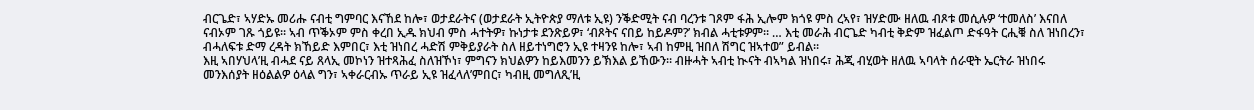ብርጌድ፣ ኣሃድኡ መሪሑ ናብቲ ግምባር እናኸደ ከሎ፣ ወታደራትና (ወታደራት ኢትዮጵያ ማለቱ ኢዩ) ንቕድሚት ናብ ባረንቱ ገጾም ፋሕ ኢሎም ክጎዩ ምስ ረኣየ፣ ዝሃድሙ ዘለዉ ብጾቱ መሲሉዎ ‘ተመለስ’ እናበለ ናብኦም ገጹ ጎይዩ። ኣብ ጥቕኦም ምስ ቀረበ ኢዱ ክህብ ምስ ሓተትዎ፣ ኩነታቱ ደንጽይዎ፣ ‘ብጾትና ናበይ ከይዶም?’ ክብል ሓቲቱዎም። … እቲ መራሕ ብርጌድ ካብቲ ቅድም ዝፈልጦ ድፋዓት ርሒቑ ስለ ዝነበረን፣ ብሓለፍቱ ድማ ረዳት ክኸይድ እምበር፣ እቲ ዝነበረ ሓድሽ ምቅይያራት ስለ ዘይተነግሮን ኢዩ ተዛንዩ ከሎ፣ ኣብ ከምዚ ዝበለ ሽግር ዝኣተወ” ይብል።
እዚ ኣበሃህላ’ዚ ብሓደ ናይ ጸላኢ መኮነን ዝተጻሕፈ ስለዝኾነ፣ ምግናን ክህልዎን ከይእመንን ይኽእል ይኸውን። ብዙሓት ኣብቲ ኲናት ብኣካል ዝነበሩ፣ ሕጂ ብሂወት ዘለዉ ኣባላት ሰራዊት ኤርትራ ዝነበሩ መንእሰያት ዘዕልልዎ ዕላል ግን፣ ኣቀራርብኡ ጥራይ ኢዩ ዝፈላለ’ምበር፣ ካብዚ መግለጺ’ዚ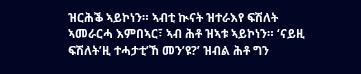ዝርሕቕ ኣይኮነን። ኣብቲ ኲናት ዝተራእየ ፍሽለት ኣመራርሓ እምበኣር፣ ኣብ ሕቶ ዝኣቱ ኣይኮነን። ‘ናይዚ ፍሽለት’ዚ ተሓታቲ’ኸ መን’ዩ?’ ዝብል ሕቶ ግን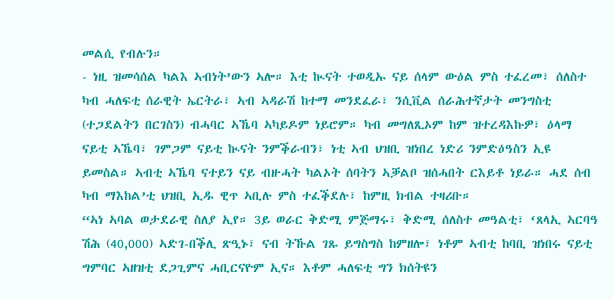መልሲ የብሉን።
- ነዚ ዝመሳሰል ካልእ ኣብነት’ውን ኣሎ። እቲ ኲናት ተወዲኡ ናይ ሰላም ውዕል ምስ ተፈረመ፣ ሰለስተ ካብ ሓለፍቲ ሰራዊት ኤርትራ፣ ኣብ ኣዳራሽ ከተማ መንደፈራ፣ ንሲቪል ሰራሕተኛታት መንግስቲ (ተጋደልትን በርገስን) ብሓባር ኣኼባ ኣካይዶም ነይሮም። ካብ መግለጺኦም ከም ዝተረዳእኩዎ፣ ዕላማ ናይቲ ኣኼባ፣ ገምጋም ናይቲ ኲናት ንምቕራብን፣ ነቲ ኣብ ህዝቢ ዝነበረ ነድሪ ንምድዕዓስን ኢዩ ይመስል። ኣብቲ ኣኼባ ናተይን ናይ ብዙሓት ካልኦት ሰባትን ኣቓልቦ ዝሰሓበት ርእይቶ ነይራ። ሓደ ሰብ ካብ ማእከል’ቲ ህዝቢ ኢዱ ዊጥ ኣቢሉ ምስ ተፈቕደሉ፣ ከምዚ ክብል ተዛሪቡ።
“ኣነ ኣባል ወታደራዊ ስለያ ኢየ። 3ይ ወራር ቅድሚ ምጅማሩ፣ ቅድሚ ሰለስተ መዓልቲ፣ ‘ጸላኢ ኣርባዓ ሽሕ (40,000) ኣድገ-በቕሊ ጽዒኑ፣ ናብ ትኹል ገጹ ይግስግስ ከምዘሎ፣ ነቶም ኣብቲ ከባቢ ዝነበሩ ናይቲ ግምባር ኣዘዝቲ ደጋጊምና ሓቢርናዮም ኢና። እቶም ሓለፍቲ ግን ክሰትዩን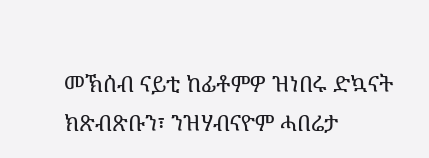መኽሰብ ናይቲ ከፊቶምዎ ዝነበሩ ድኳናት ክጽብጽቡን፣ ንዝሃብናዮም ሓበሬታ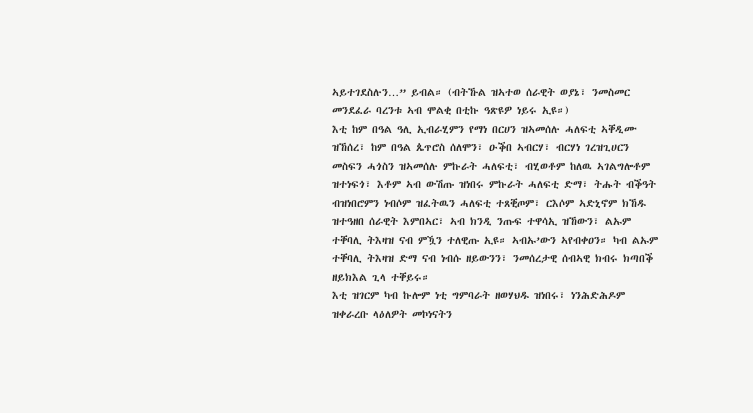ኣይተገደስሉን…” ይብል። (ብትኹል ዝኣተወ ሰራዊት ወያኔ፣ ንመስመር መንደፈራ ባረንቱ ኣብ ሞልቂ በቲኩ ዓጽዩዎ ነይሩ ኢዩ።)
እቲ ከም በዓል ዓሊ ኢብራሂምን የማነ በርሀን ዝኣመሰሉ ሓለፍቲ ኣቐዲሙ ዝኸሰረ፣ ከም በዓል ጴጥሮስ ሰለሞን፣ ዑቕበ ኣብርሃ፣ ብርሃነ ገረዝጊሀርን መስፍን ሓጎስን ዝኣመሰሉ ምኩራት ሓለፍቲ፣ ብሂወቶም ከለዉ ኣገልግሎቶም ዝተነፍጎ፣ እቶም ኣብ ውሽጡ ዝነበሩ ምኩራት ሓለፍቲ ድማ፣ ትሑት ብቕዓት ብዝነበሮምን ነብሶም ዝፈትዉን ሓለፍቲ ተጸቒጦም፣ ርእሶም ኣድኒኖም ክኸዱ ዝተዓዘበ ሰራዊት እምበኣር፣ ኣብ ክንዲ ንጡፍ ተዋሳኢ ዝኸውን፣ ልኡም ተቐባሊ ትእዛዝ ናብ ምዃን ተለዊጡ ኢዩ። ኣብኡ’ውን ኣየብቀዐን። ካብ ልኡም ተቐባሊ ትእዛዝ ድማ ናብ ነብሱ ዘይውንን፣ ንመሰረታዊ ሰብኣዊ ክብሩ ክጣበቕ ዘይክእል ጊላ ተቐይሩ።
እቲ ዝገርም ካብ ኩሎም ነቲ ግምባራት ዘወሃህዱ ዝነበሩ፣ ነንሕድሕዶም ዝቀራረቡ ላዕለዎት መኮነናትን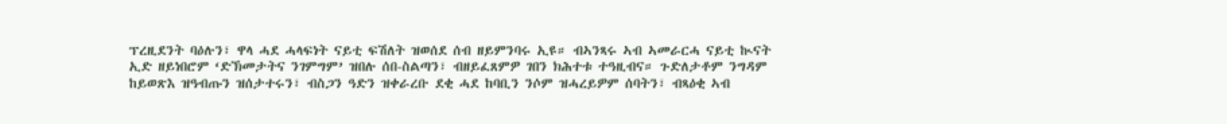ፕረዚደንት ባዕሉን፣ ዋላ ሓደ ሓላፍነት ናይቲ ፍሽለት ዝወሰደ ሰብ ዘይምንባሩ ኢዩ። ብኣንጻሩ ኣብ ኣመራርሓ ናይቲ ኲናት ኢድ ዘይነበሮም ‘ድኽመታትና ንገምግም’ ዝበሉ ሰበ-ስልጣን፣ ብዘይፈጸምዎ ገበን ክሕተቱ ተዓዚብና። ጉድለታቶም ንግዳም ከይወጽእ ዝዓብጡን ዝሰታተሩን፣ ብስጋን ዓድን ዝቀራረቡ ደቂ ሓደ ከባቢን ንሶም ዝሓረይዎም ሰባትን፣ ብጻዕቂ ኣብ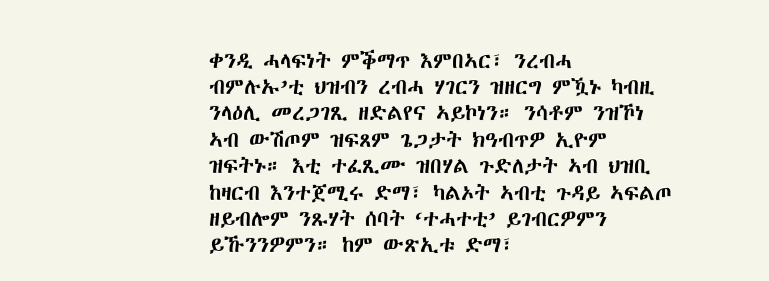ቀንዲ ሓላፍነት ምቕማጥ እምበኣር፣ ንረብሓ ብምሉኡ’ቲ ህዝብን ረብሓ ሃገርን ዝዘርግ ምዃኑ ካብዚ ንላዕሊ መረጋገጺ ዘድልየና ኣይኮነን። ንሳቶም ንዝኾነ ኣብ ውሽጦም ዝፍጸም ጌጋታት ክዓብጥዎ ኢዮም ዝፍትኑ። እቲ ተፈጺሙ ዝበሃል ጉድለታት ኣብ ህዝቢ ከዛርብ እንተጀሚሩ ድማ፣ ካልኦት ኣብቲ ጉዳይ ኣፍልጦ ዘይብሎም ንጹሃት ሰባት ‘ተሓተቲ’ ይገብርዎምን ይኹንንዎምን። ከም ውጽኢቱ ድማ፣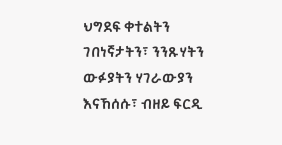ህግደፍ ቀተልትን ገበነኛታትን፣ ንንጹሃትን ውፉያትን ሃገራውያን እናኸሰሱ፣ ብዘይ ፍርዲ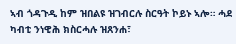ኣብ ጎዳጉዲ ከም ዝበልዩ ዝገብርሉ ስርዓት ኮይኑ ኣሎ። ሓደ ካብቲ ንነዊሕ ክስርሓሉ ዝጸንሐ፣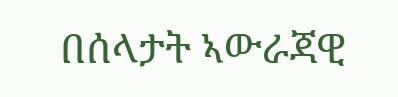በሰላታት ኣውራጃዊ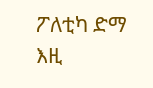ፖለቲካ ድማ እዚ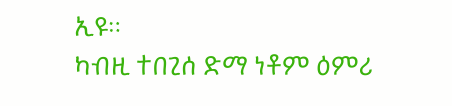ኢዩ።
ካብዚ ተበጊሰ ድማ ነቶም ዕምሪ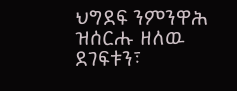ህግደፍ ንምንዋሕ ዝሰርሑ ዘለዉ ደገፍቱን፣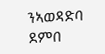ንኣወዳድባ ደምበ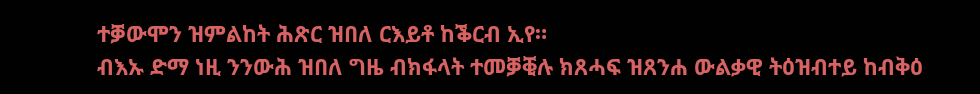ተቓውሞን ዝምልከት ሕጽር ዝበለ ርእይቶ ከቕርብ ኢየ።
ብእኡ ድማ ነዚ ንንውሕ ዝበለ ግዜ ብክፋላት ተመቓቒሉ ክጸሓፍ ዝጸንሐ ውልቃዊ ትዕዝብተይ ከብቅዕ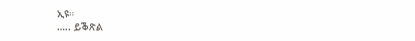ኢዩ።
….. ይቕጽል